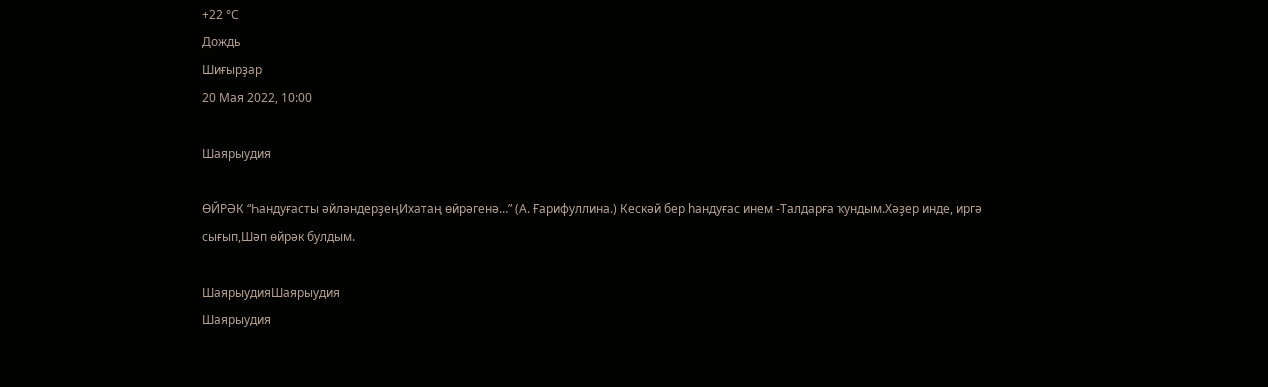+22 °С
Дождь
Шиғырҙар
20 Мая 2022, 10:00

Шаярыудия

ӨЙРӘК “Һандуғасты әйләндерҙеңИхатаң өйрәгенә…” (А. Ғарифуллина.) Кескәй бер һандуғас инем -Талдарға ҡундым.Хәҙер инде, иргә сығып,Шәп өйрәк булдым.

ШаярыудияШаярыудия
Шаярыудия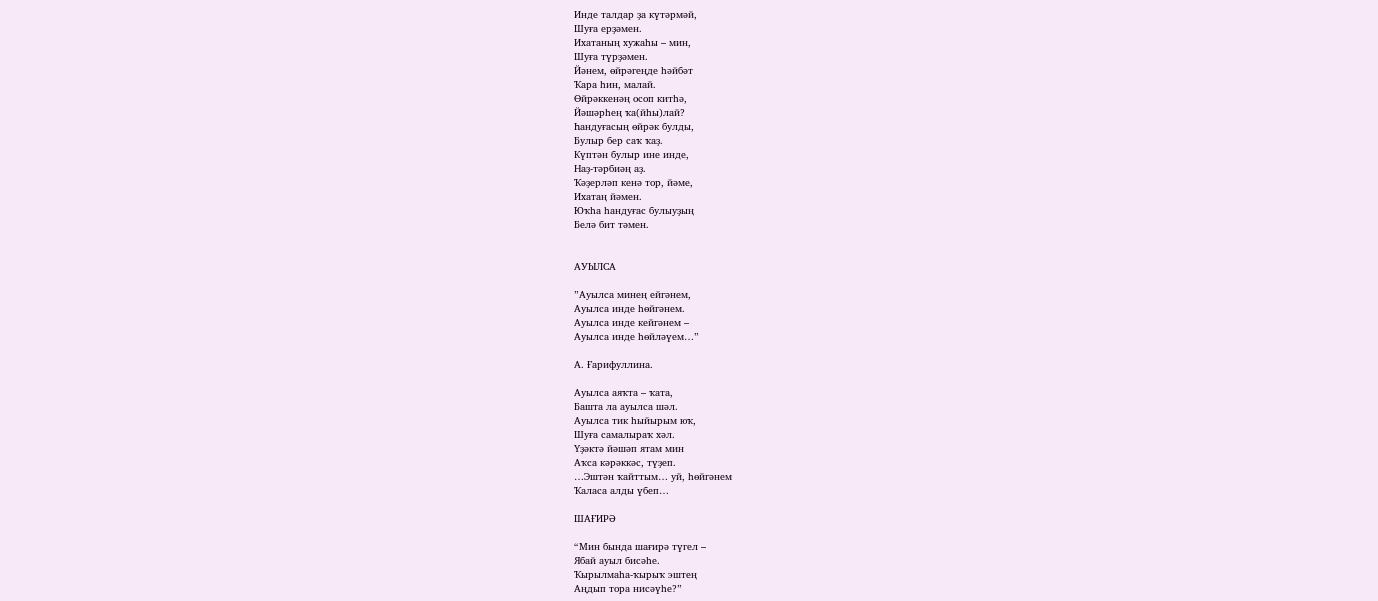Инде талдар ҙа күтәрмәй,
Шуға ерҙәмен.
Ихатаның хужаһы – мин,
Шуға түрҙәмен.
Йәнем, өйрәгеңде һәйбәт
Ҡара һин, малай.
Өйрәккенәң осоп китһә,
Йәшәрһең ҡа(йһы)лай?
Һандуғасың өйрәк булды,
Булыр бер саҡ ҡаҙ.
Күптән булыр ине инде,
Наҙ-тәрбиәң аҙ.
Ҡәҙерләп кенә тор, йәме,
Ихатаң йәмен.
Юҡһа һандуғас булыуҙың
Белә бит тәмен.


АУЫЛСА

”Ауылса минең ейгәнем,
Ауылса инде һөйгәнем.
Ауылса инде кейгәнем –
Ауылса инде һөйләүем…”

А. Ғарифуллина.

Ауылса аяҡта – ҡата,
Башта ла ауылса шәл.
Ауылса тик һыйырым юҡ,
Шуға самалыраҡ хәл.
Үҙәктә йәшәп ятам мин
Аҡса кәрәккәс, түҙеп.
…Эштән ҡайттым… уй, һөйгәнем
Ҡаласа алды үбеп…

ШАҒИРӘ

“Мин бында шағирә түгел –
Ябай ауыл бисәһе.
Ҡырылмаһа-ҡырыҡ эштең
Аңдып тора нисәүһе?”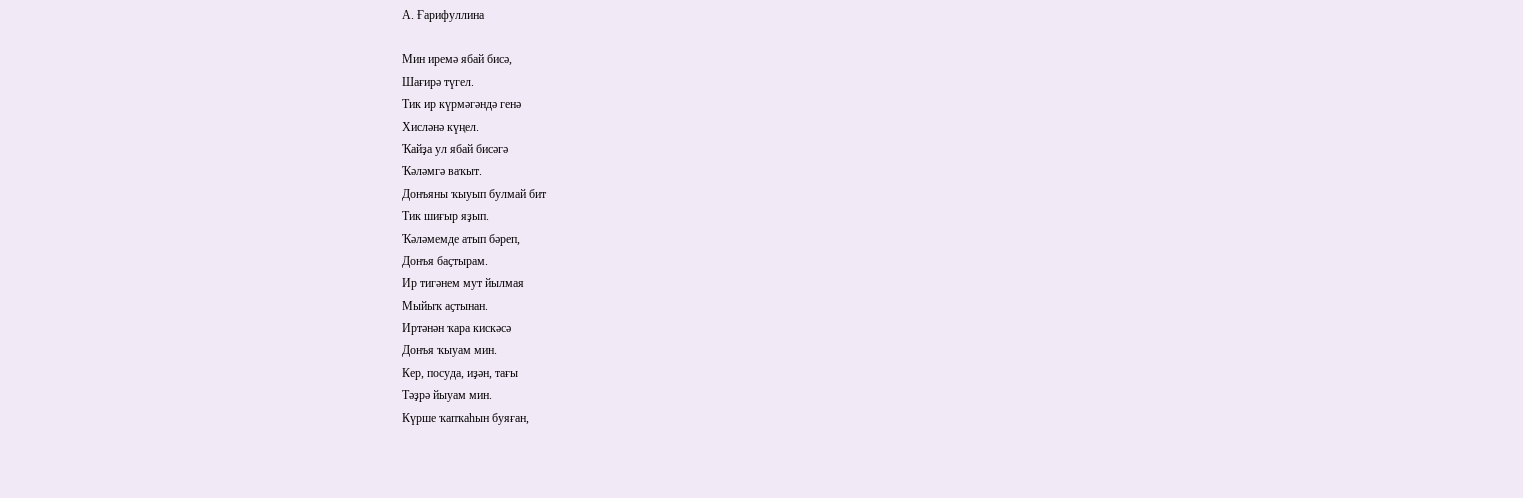А. Ғарифуллина

Мин иремә ябай бисә,
Шағирә түгел.
Тик ир күрмәгәндә генә
Хисләнә күңел.
Ҡайҙа ул ябай бисәгә
Ҡәләмгә ваҡыт.
Донъяны ҡыуып булмай бит
Тик шиғыр яҙып.
Ҡәләмемде атып бәреп,
Донъя баҫтырам.
Ир тигәнем мут йылмая
Мыйыҡ аҫтынан.
Иртәнән ҡара кискәсә
Донъя ҡыуам мин.
Кер, посуда, иҙән, тағы
Тәҙрә йыуам мин.
Күрше ҡапҡаһын буяған,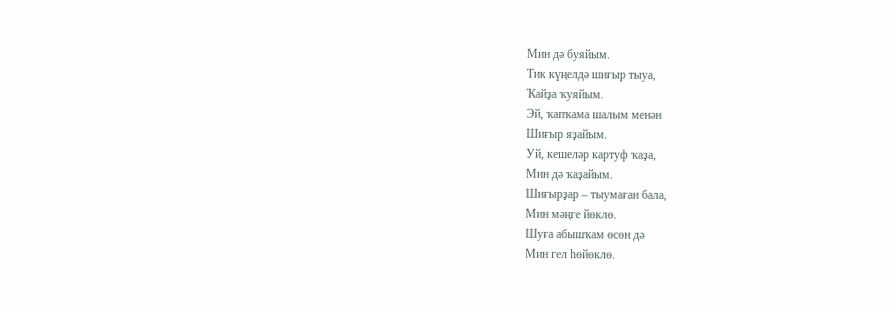Мин дә буяйым.
Тик күңелдә шиғыр тыуа,
Ҡайҙа ҡуяйым.
Эй, ҡапҡама шалым менән
Шиғыр яҙайым.
Уй, кешеләр картуф ҡаҙа,
Мин дә ҡаҙайым.
Шиғырҙар – тыумаған бала,
Мин мәңге йөклө.
Шуға абышҡам өсөн дә
Мин гел һөйөклө.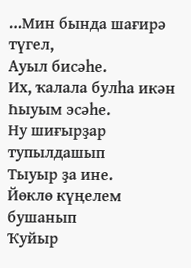…Мин бында шағирә түгел,
Ауыл бисәһе.
Их, ҡалала булһа икән
Һыуым эсәһе.
Ну шиғырҙар тупылдашып
Тыуыр ҙа ине.
Йөклө күңелем бушанып
Ҡуйыр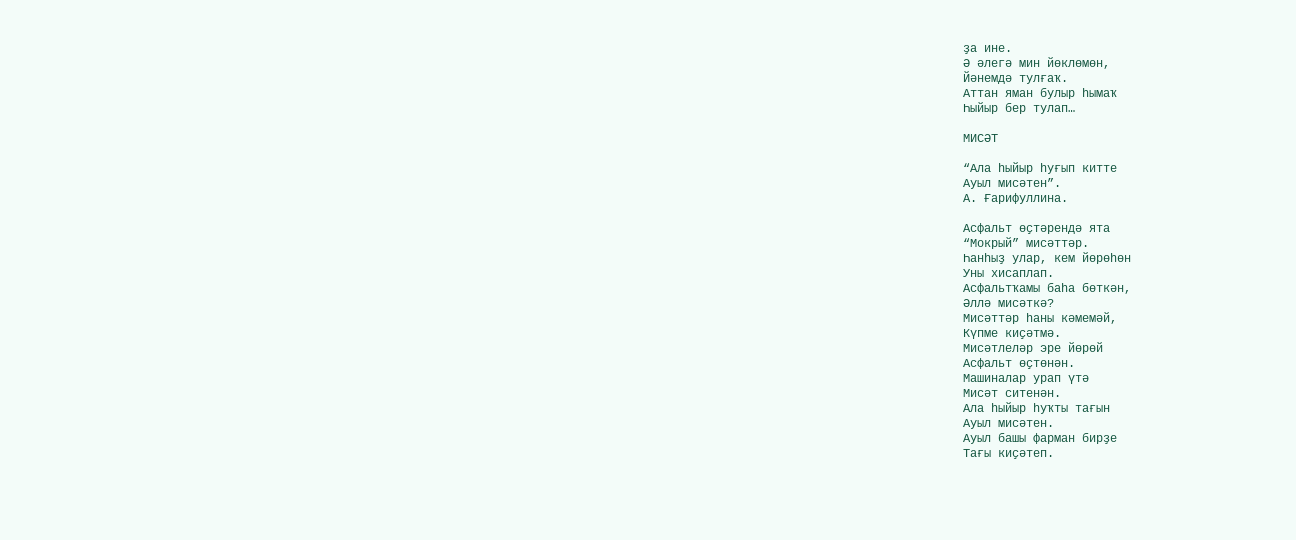ҙа ине.
Ә әлегә мин йөклөмөн,
Йәнемдә тулғаҡ.
Аттан яман булыр һымаҡ
Һыйыр бер тулап…

МИСӘТ

“Ала һыйыр һуғып китте
Ауыл мисәтен”.
А. Ғарифуллина.

Асфальт өҫтәрендә ята
“Мокрый” мисәттәр.
Һанһыҙ улар, кем йөрөһөн
Уны хисаплап.
Асфальтҡамы баһа бөткән,
Әллә мисәткә?
Мисәттәр һаны кәмемәй,
Күпме киҫәтмә.
Мисәтлеләр эре йөрөй
Асфальт өҫтөнән.
Машиналар урап үтә
Мисәт ситенән.
Ала һыйыр һуҡты тағын
Ауыл мисәтен.
Ауыл башы фарман бирҙе
Тағы киҫәтеп.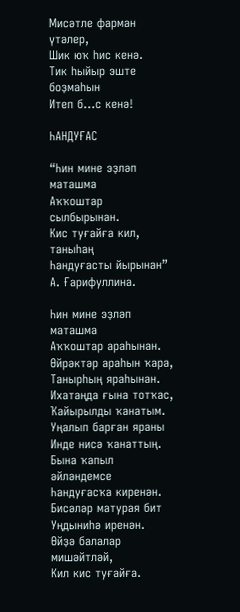Мисәтле фарман үтәлер,
Шик юҡ һис кенә.
Тик һыйыр эште боҙмаһын
Итеп б...с кенә!

ҺАНДУҒАС

“Һин мине эҙләп маташма
Аҡҡоштар сылбырынан.
Кис туғайға кил, таныһаң
Һандуғасты йырынан”
А. Ғарифуллина.

Һин мине эҙләп маташма
Аҡҡоштар араһынан.
Өйрәктәр араһын ҡара,
Танырһың яраһынан.
Ихатаңда ғына тотҡас,
Ҡайырылды ҡанатым.
Уңалып барған яраны
Инде нисә ҡанаттың.
Бына ҡапыл әйләндемсе
Һандуғасҡа киренән.
Бисәләр матурая бит
Уңдыниһә иренән.
Өйҙә балалар мишәйтләй,
Кил кис туғайға.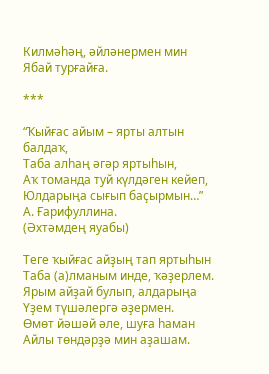Килмәһәң, әйләнермен мин
Ябай турғайға.

***

“Ҡыйғас айым – ярты алтын балдаҡ,
Таба алһаң әгәр яртыһын,
Аҡ томанда туй күлдәген кейеп,
Юлдарыңа сығып баҫырмын…”
А. Ғарифуллина.
(Әхтәмдең яуабы)

Теге ҡыйғас айҙың тап яртыһын
Таба (а)лманым инде, ҡәҙерлем.
Ярым айҙай булып, алдарыңа
Үҙем түшәлергә әҙермен.
Өмөт йәшәй әле, шуға һаман
Айлы төндәрҙә мин аҙашам.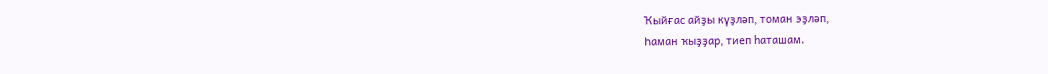Ҡыйғас айҙы күҙләп, томан эҙләп,
Һаман ҡыҙҙар, тиеп һаташам.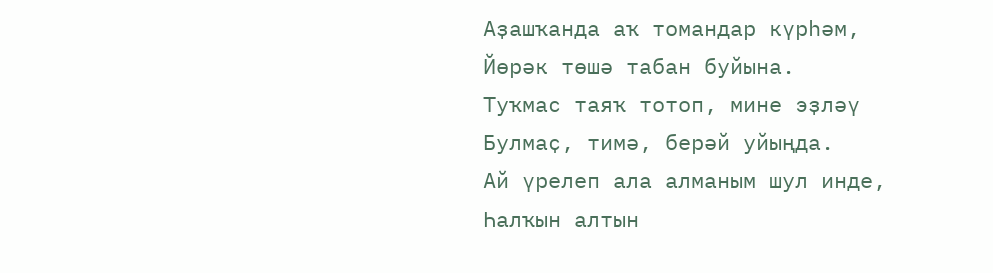Аҙашҡанда аҡ томандар күрһәм,
Йөрәк төшә табан буйына.
Туҡмас таяҡ тотоп, мине эҙләү
Булмаҫ, тимә, берәй уйыңда.
Ай үрелеп ала алманым шул инде,
Һалҡын алтын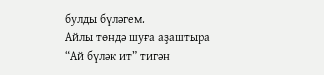булды бүләгем.
Айлы төндә шуға аҙаштыра
“Ай бүләк ит” тигән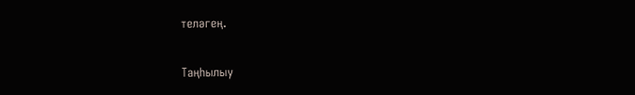теләгең.

Таңһылыу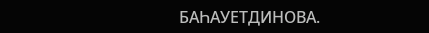БАҺАУЕТДИНОВА.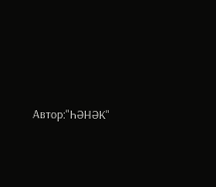Автор:"ҺӘНӘК"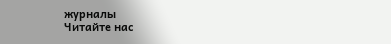журналы
Читайте нас